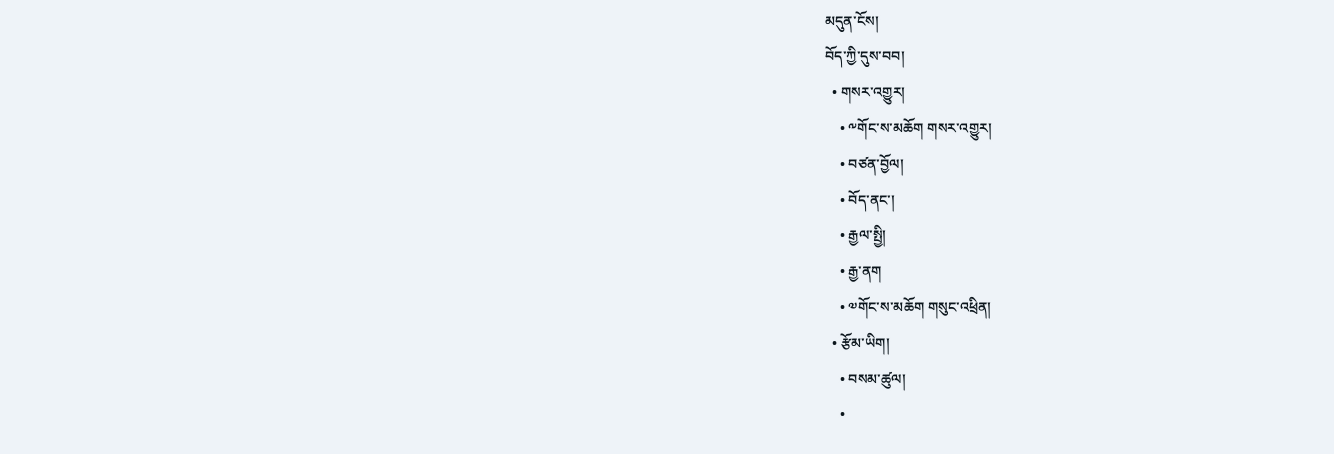མདུན་ངོས།
བོད་ཀྱི་དུས་བབ།
  • གསར་འགྱུར།
    • ༸གོང་ས་མཆོག གསར་འགྱུར།
    • བཙན་བྱོལ།
    • བོད་ནང་།
    • རྒྱལ་སྤྱི།
    • རྒྱ་ནག
    • ༧གོང་ས་མཆོག གསུང་འཕྲིན།
  • རྩོམ་ཡིག།
    • བསམ་ཚུལ།
    •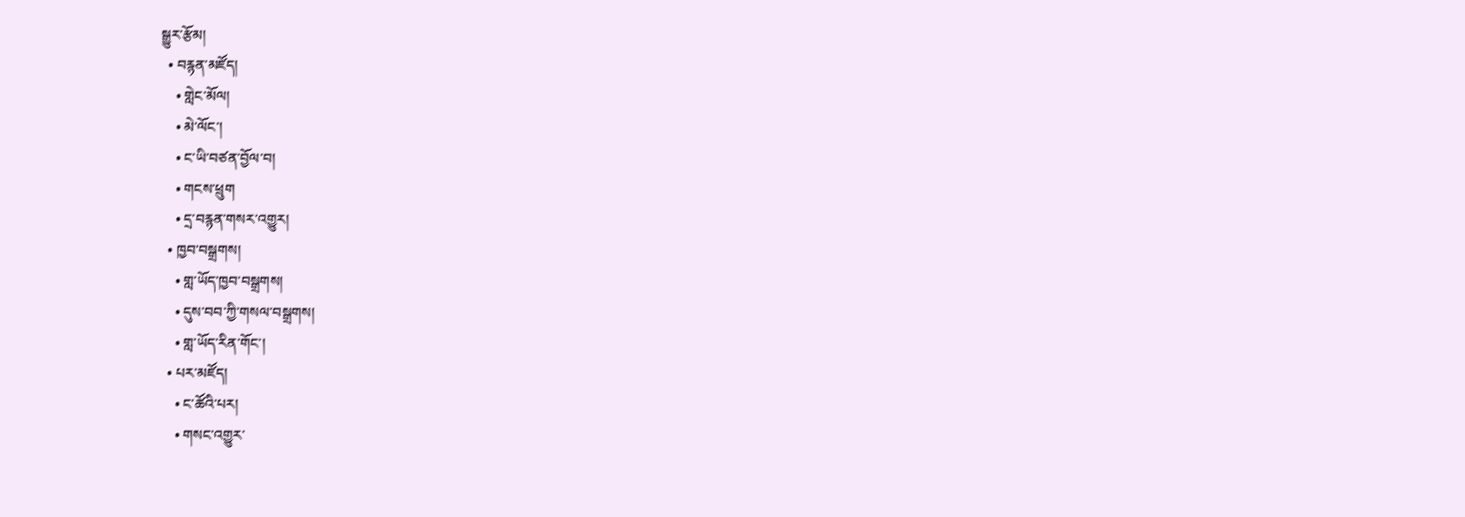སྒྱུར་རྩོམ།
  • བརྙན་མཛོད།
    • གླེང་མོལ།
    • མེ་ལོང་།
    • ང་ཡི་བཙན་བྱོལ་བ།
    • གངས་ཕྲུག
    • དྲ་བརྙན་གསར་འགྱུར།
  • ཁྱབ་བསྒྲགས།
    • གླ་ཡོད་ཁྱབ་བསྒྲགས།
    • དུས་བབ་ཀྱི་གསལ་བསྒྲགས།
    • གླ་ཡོད་རིན་གོང་།
  • པར་མཛོད།
    • ང་ཚོའི་པར།
    • གསང་འགྱུར་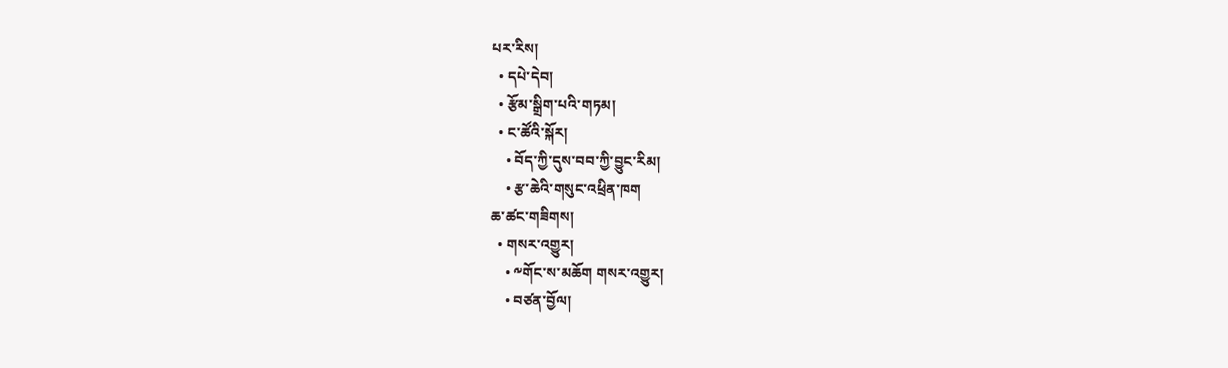པར་རིས།
  • དཔེ་དེབ།
  • རྩོམ་སྒྲིག་པའི་གཏམ།
  • ང་ཚོའི་སྐོར།
    • བོད་ཀྱི་དུས་བབ་ཀྱི་བྱུང་རིམ།
    • རྩ་ཆེའི་གསུང་འཕྲིན་ཁག
ཆ་ཚང་གཟིགས།
  • གསར་འགྱུར།
    • ༸གོང་ས་མཆོག གསར་འགྱུར།
    • བཙན་བྱོལ།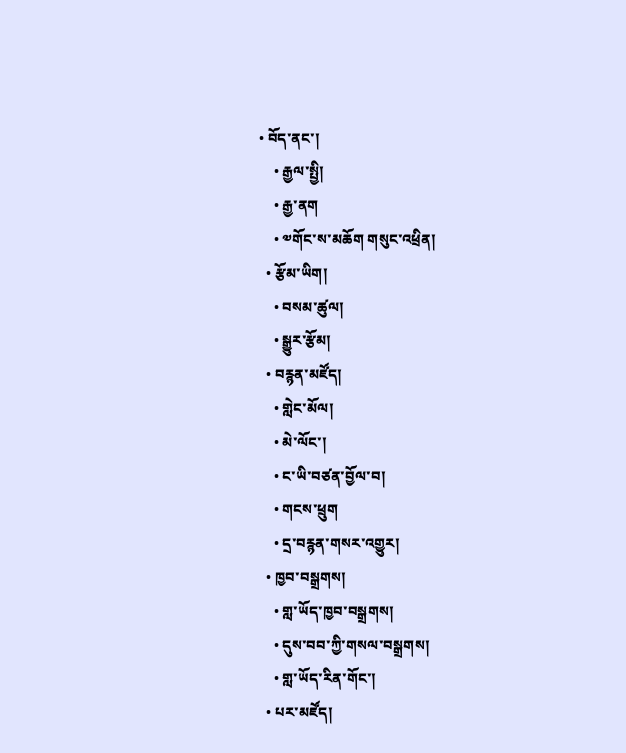• བོད་ནང་།
    • རྒྱལ་སྤྱི།
    • རྒྱ་ནག
    • ༧གོང་ས་མཆོག གསུང་འཕྲིན།
  • རྩོམ་ཡིག།
    • བསམ་ཚུལ།
    • སྒྱུར་རྩོམ།
  • བརྙན་མཛོད།
    • གླེང་མོལ།
    • མེ་ལོང་།
    • ང་ཡི་བཙན་བྱོལ་བ།
    • གངས་ཕྲུག
    • དྲ་བརྙན་གསར་འགྱུར།
  • ཁྱབ་བསྒྲགས།
    • གླ་ཡོད་ཁྱབ་བསྒྲགས།
    • དུས་བབ་ཀྱི་གསལ་བསྒྲགས།
    • གླ་ཡོད་རིན་གོང་།
  • པར་མཛོད།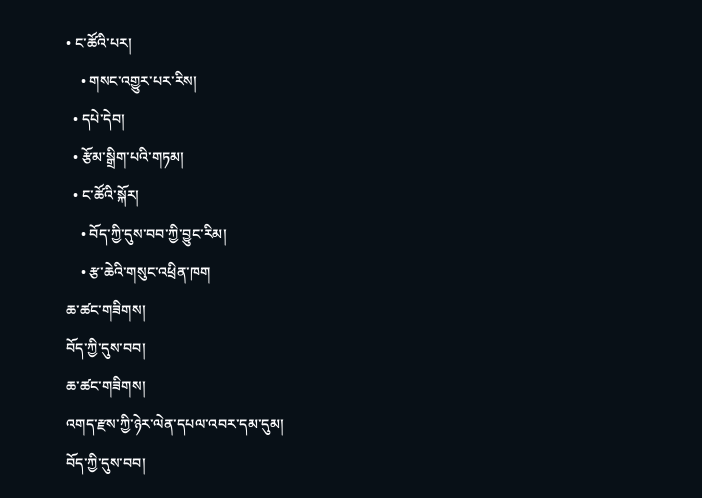• ང་ཚོའི་པར།
    • གསང་འགྱུར་པར་རིས།
  • དཔེ་དེབ།
  • རྩོམ་སྒྲིག་པའི་གཏམ།
  • ང་ཚོའི་སྐོར།
    • བོད་ཀྱི་དུས་བབ་ཀྱི་བྱུང་རིམ།
    • རྩ་ཆེའི་གསུང་འཕྲིན་ཁག
ཆ་ཚང་གཟིགས།
བོད་ཀྱི་དུས་བབ།
ཆ་ཚང་གཟིགས།
འགད་རྫས་ཀྱི་ཉེར་ལེན་དཔལ་འབར་དམ་དུམ།
བོད་ཀྱི་དུས་བབ།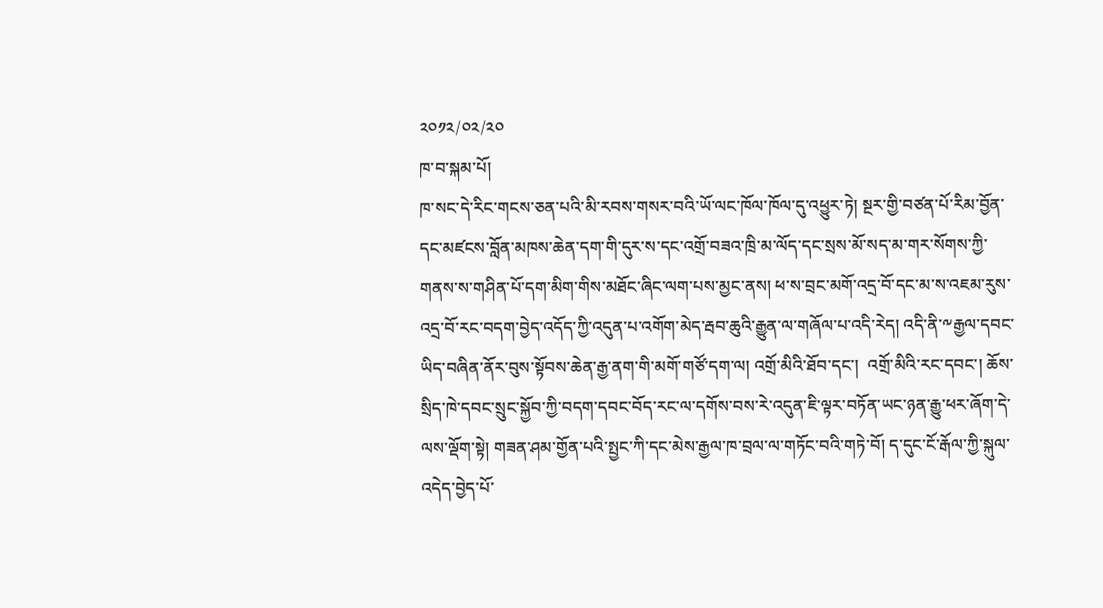༢༠༡༢/༠༢/༢༠
ཁ་བ་སྐམ་པོ།
ཁ་སང་དེ་རིང་གངས་ཅན་པའི་མི་རབས་གསར་བའི་ཡོ་ལང་ཁོལ་ཁོལ་དུ་འཕྱུར་ཏེ། སྔར་གྱི་བཙན་པོ་རིམ་བྱོན་དང་མཛངས་བློན་མཁས་ཆེན་དག་གི་དུར་ས་དང་འགྲོ་བཟའ་ཁྲི་མ་ལོད་དང་སྲས་མོ་སད་མ་གར་སོགས་ཀྱི་གནས་ས་གཤིན་པོ་དག་མིག་གིས་མཐོང་ཞིང་ལག་པས་མྱང་ནས། ཕ་ས་བྲང་མགོ་འདྲ་བོ་དང་མ་ས་འཇམ་རུས་འདྲ་བོ་རང་བདག་བྱེད་འདོད་ཀྱི་འདུན་པ་འགོག་མེད་རྦབ་ཆུའི་རྒྱུན་ལ་གཞོལ་པ་འདི་རེད། འདི་ནི་༸རྒྱལ་དབང་ཡིད་བཞིན་ནོར་བུས་སྟོབས་ཆེན་རྒྱ་ནག་གི་མགོ་གཙོ་དག་ལ། འགྲོ་མིའི་ཐོབ་དང་།  འགྲོ་མིའི་རང་དབང་། ཆོས་སྲིད་ཁེ་དབང་སྲུང་སྐྱོབ་ཀྱི་བདག་དབང་བོད་རང་ལ་དགོས་བས་རེ་འདུན་ཇི་ལྟར་བཏོན་ཡང་ཉན་རྒྱུ་ཕར་ཞོག་དེ་ལས་ལྡོག་སྟེ། གཟན་ཤམ་གྱོན་པའི་སྤྱང་ཀི་དང་མེས་རྒྱལ་ཁ་བྲལ་ལ་གཏོང་བའི་གཏེ་བོ། ད་དུང་ངོ་རྒོལ་ཀྱི་སྐུལ་འདེད་བྱེད་པོ་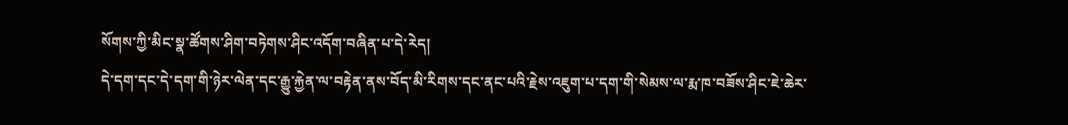སོགས་ཀྱི་མིང་སྣ་ཚོགས་ཤིག་བཏེགས་ཤིང་འདོག་བཞིན་པ་དེ་རེད།
དེ་དག་དང་དེ་དག་གི་ཉེར་ལེན་དང་རྒྱུ་རྐྱེན་ལ་བརྟེན་ནས་བོད་མི་རིགས་དང་ནང་པའི་རྗེས་འཇུག་པ་དག་གི་སེམས་ལ་རྨ་ཁ་བཟོས་ཤིང་ཇེ་ཆེར་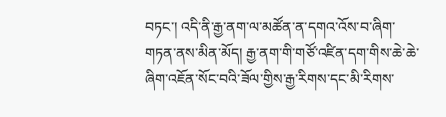བཏང་། འདི་ནི་རྒྱ་ནག་ལ་མཚོན་ན་དགའ་འོས་བ་ཞིག་གཏན་ནས་མིན་མོད། རྒྱ་ནག་གི་གཙོ་འཛིན་དག་གིས་ཆེ་ཆེ་ཞིག་འཇོན་སོང་བའི་ཟོལ་གྱིས་རྒྱ་རིགས་དང་མི་རིགས་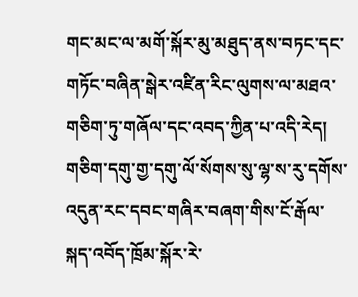གང་མང་ལ་མགོ་སྐོར་མུ་མཐུད་ནས་བཏང་དང་གཏོང་བཞིན་སྒེར་འཛིན་རིང་ལུགས་ལ་མཐའ་གཅིག་ཏུ་གཞོལ་དང་འབད་ཀྱིན་པ་འདི་རེད།
གཅིག་དགུ་གྱ་དགུ་ལོ་སོགས་སུ་ལྷ་ས་རུ་དགོས་འདུན་རང་དབང་གཞིར་བཞག་གིས་ངོ་རྒོལ་སྐད་འབོད་ཁྲོམ་སྐོར་རེ་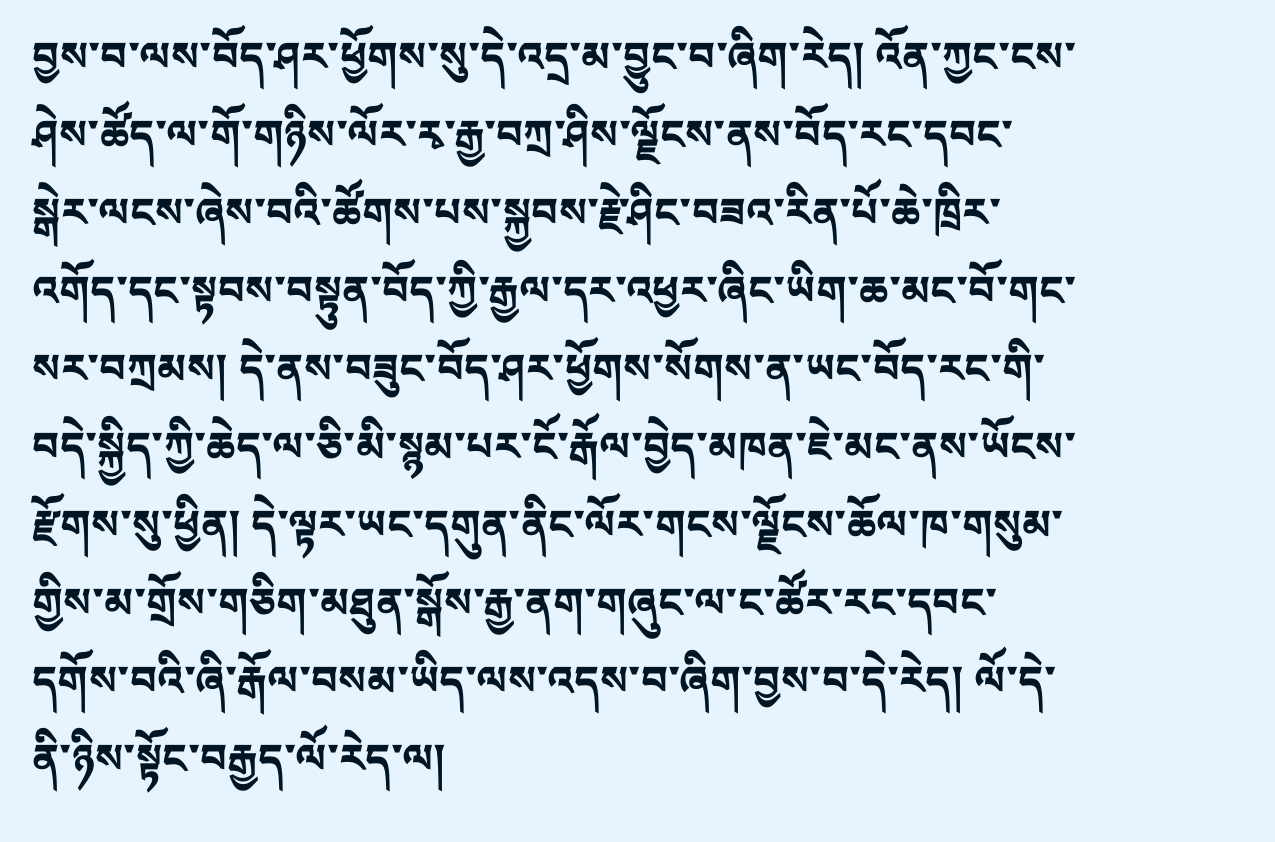བྱས་བ་ལས་བོད་ཤར་ཕྱོགས་སུ་དེ་འདྲ་མ་བྱུང་བ་ཞིག་རེད། འོན་ཀྱང་ངས་ཤེས་ཚོད་ལ་གོ་གཉིས་ལོར་རྭ་རྒྱ་བཀྲ་ཤིས་ལྗོངས་ནས་བོད་རང་དབང་སྒེར་ལངས་ཞེས་བའི་ཚོགས་པས་སྐྱབས་རྗེ་ཤིང་བཟའ་རིན་པོ་ཆེ་ཁྲིར་འགོད་དང་སྟབས་བསྟུན་བོད་ཀྱི་རྒྱལ་དར་འཕྱར་ཞིང་ཡིག་ཆ་མང་བོ་གང་སར་བཀྲམས། དེ་ནས་བཟུང་བོད་ཤར་ཕྱོགས་སོགས་ན་ཡང་བོད་རང་གི་བདེ་སྐྱིད་ཀྱི་ཆེད་ལ་ཅི་མི་སྙམ་པར་ངོ་རྒོལ་བྱེད་མཁན་ཇེ་མང་ནས་ཡོངས་རྫོགས་སུ་ཕྱིན། དེ་ལྟར་ཡང་དགུན་ནིང་ལོར་གངས་ལྗོངས་ཆོལ་ཁ་གསུམ་གྱིས་མ་གྲོས་གཅིག་མཐུན་སྒོས་རྒྱ་ནག་གཞུང་ལ་ང་ཚོར་རང་དབང་དགོས་བའི་ཞི་རྒོལ་བསམ་ཡིད་ལས་འདས་བ་ཞིག་བྱས་བ་དེ་རེད། ལོ་དེ་ནི་ཉིས་སྟོང་བརྒྱད་ལོ་རེད་ལ།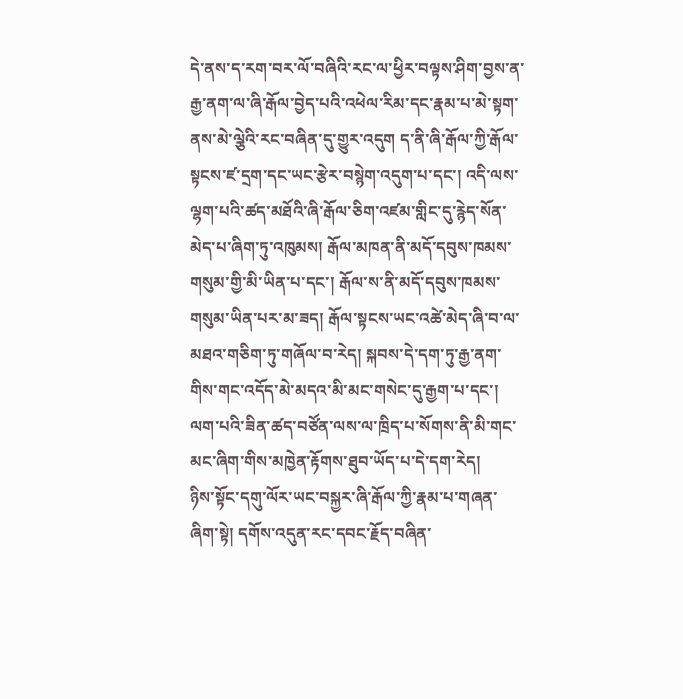དེ་ནས་ད་རག་བར་ལོ་བཞིའི་རང་ལ་ཕྱིར་བལྟས་ཤིག་བྱས་ན་རྒྱ་ནག་ལ་ཞི་རྒོལ་བྱེད་པའི་འཕེལ་རིམ་དང་རྣམ་པ་མེ་སྟག་ནས་མེ་ལྕེའི་རང་བཞིན་དུ་གྱུར་འདུག ད་ནི་ཞི་རྒོལ་ཀྱི་རྒོལ་སྟངས་ཛ་དྲག་དང་ཡང་རྩེར་བསྙེག་འདུག་པ་དང་། འདི་ལས་ལྷག་པའི་ཚད་མཐོའི་ཞི་རྒོལ་ཅིག་འཛམ་གླིང་དུ་རྙེད་སོན་མེད་པ་ཞིག་ཏུ་འཁུམས། རྒོལ་མཁན་ནི་མདོ་དབུས་ཁམས་གསུམ་གྱི་མི་ཡིན་པ་དང་། རྒོལ་ས་ནི་མདོ་དབུས་ཁམས་གསུམ་ཡིན་པར་མ་ཟད། རྒོལ་སྟངས་ཡང་འཚེ་མེད་ཞི་བ་ལ་མཐའ་གཅིག་ཏུ་གཞོལ་བ་རེད། སྐབས་དེ་དག་ཏུ་རྒྱ་ནག་གིས་གང་འདོད་མེ་མདའ་མི་མང་གསེང་དུ་རྒྱག་པ་དང་། ལག་པའི་ཟིན་ཚད་བཙོན་ལས་ལ་ཁྲིད་པ་སོགས་ནི་མི་གང་མང་ཞིག་གིས་མཁྱེན་རྟོགས་ཐུབ་ཡོད་པ་དེ་དག་རེད།
ཉིས་སྟོང་དགུ་ལོར་ཡང་བསྐྱར་ཞི་རྒོལ་ཀྱི་རྣམ་པ་གཞན་ཞིག་སྟེ། དགོས་འདུན་རང་དབང་རྗོད་བཞིན་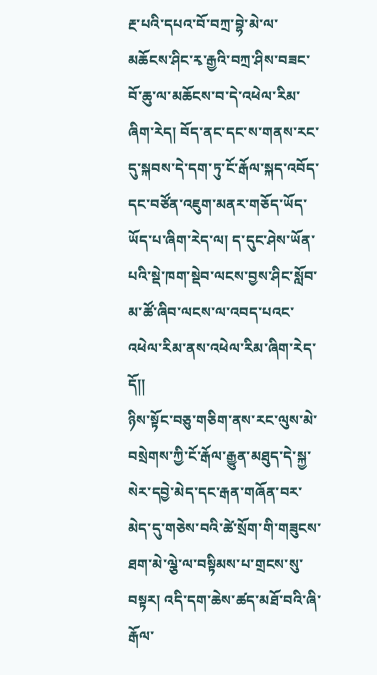རྔ་པའི་དཔའ་བོ་བཀྲ་བྷེ་མེ་ལ་མཆོངས་ཤིང་རྭ་རྒྱའི་བཀྲ་ཤིས་བཟང་བོ་ཆུ་ལ་མཆོངས་བ་དེ་འཕེལ་རིམ་ཞིག་རེད། བོད་ནང་དང་ས་གནས་རང་དུ་སྐབས་དེ་དག་ཏུ་ངོ་རྒོལ་སྐད་འབོད་དང་བཙོན་འཇུག་མནར་གཅོད་ཡོད་ཡོད་པ་ཞིག་རེད་ལ། ད་དུང་ཤེས་ཡོན་པའི་སྡེ་ཁག་སྡེབ་ལངས་བྱས་ཤིང་སློབ་མ་ཚོ་ཞིབ་ལངས་ལ་འབད་པའང་འཕེལ་རིམ་ནས་འཕེལ་རིམ་ཞིག་རེད་དོ།།
ཉིས་སྟོང་བཅུ་གཅིག་ནས་རང་ལུས་མེ་བསྲེགས་ཀྱི་ངོ་རྒོལ་རྒྱུན་མཐུད་དེ་སྐྱ་སེར་དབྱེ་མེད་དང་རྒན་གཞོན་བར་མེད་དུ་གཅེས་བའི་ཚེ་སྲོག་གི་གཟུངས་ཐག་མེ་ལྕེ་ལ་བསྟིམས་པ་གྲངས་སུ་བསྟར། འདི་དག་ཆེས་ཚད་མཐོ་བའི་ཞི་རྒོལ་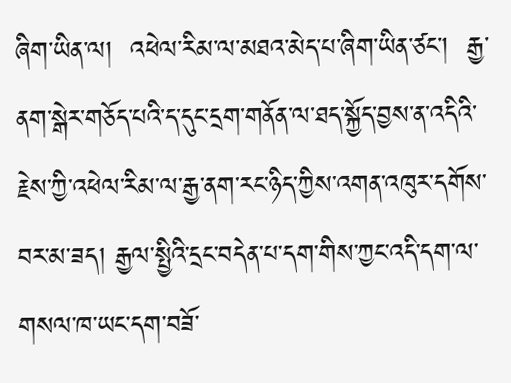ཞིག་ཡིན་ལ།  འཕེལ་རིམ་ལ་མཐའ་མེད་པ་ཞིག་ཡིན་ཙང་།  རྒྱ་ནག་སྒེར་གཅོད་པའི་ད་དུང་དྲག་གནོན་ལ་ཐད་སྐྱོད་བྱས་ན་འདིའི་རྗེས་ཀྱི་འཕེལ་རིམ་ལ་རྒྱ་ནག་རང་ཉིད་ཀྱིས་འགན་འཁུར་དགོས་བར་མ་ཟད། རྒྱལ་སྤྱིའི་དྲང་བདེན་པ་དག་གིས་ཀྱང་འདི་དག་ལ་གསལ་ཁ་ཡང་དག་བཟོ་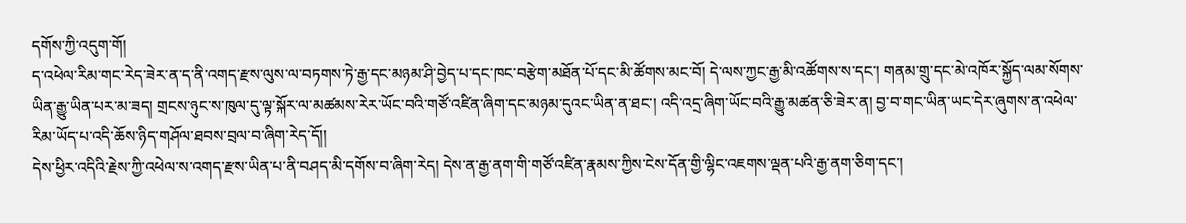དགོས་ཀྱི་འདུག་གོ།
ད་འཕེལ་རིམ་གང་རེད་ཟེར་ན་ད་ནི་འགད་རྫས་ལུས་ལ་བཏགས་ཏེ་རྒྱ་དང་མཉམ་ཤི་བྱེད་པ་དང་ཁང་བརྩེག་མཐོན་པོ་དང་མི་ཚོགས་མང་བོ། དེ་ལས་ཀྱང་རྒྱ་མི་འཚོགས་ས་དང་། གནམ་གྲུ་དང་མེ་འཁོར་སྐྱོད་ལམ་སོགས་ཡིན་རྒྱུ་ཡིན་པར་མ་ཟད། གྲངས་ཉུང་ས་ཁུལ་དུ་ལྟ་སྐོར་ལ་མཚམས་རེར་ཡོང་བའི་གཙོ་འཛིན་ཞིག་དང་མཉམ་དུའང་ཡིན་ན་ཐང་། འདི་འདྲ་ཞིག་ཡོང་བའི་རྒྱུ་མཚན་ཅི་ཟེར་ན། བྱ་བ་གང་ཡིན་ཡང་དེར་ཞུགས་ན་འཕེལ་རིམ་ཡོད་པ་འདི་ཆོས་ཉིད་གཤོལ་ཐབས་བྲལ་བ་ཞིག་རེད་དོ།།
དེས་ཕྱིར་འདིའི་རྗེས་ཀྱི་འཕེལ་ས་འགད་རྫས་ཡིན་པ་ནི་བཤད་མི་དགོས་བ་ཞིག་རེད། དེས་ན་རྒྱ་ནག་གི་གཙོ་འཛིན་རྣམས་ཀྱིས་ངེས་དོན་གྱི་ལྷིང་འཇགས་ལྡན་པའི་རྒྱ་ནག་ཅིག་དང་།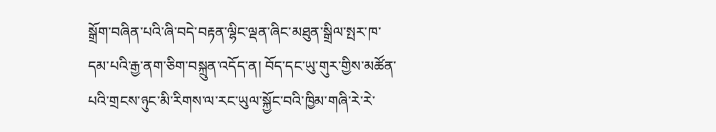སྒྲོག་བཞིན་པའི་ཞི་བདེ་བརྟན་ལྷིང་ལྡན་ཞིང་མཐུན་སྒྲིལ་སྤར་ཁ་དམ་པའི་རྒྱ་ནག་ཅིག་བསྐྲུན་འདོད་ན། བོད་དང་ཡུ་གུར་གྱིས་མཚོན་པའི་གྲངས་ཉུང་མི་རིགས་ལ་རང་ཡུལ་སྐྱོང་བའི་ཁྱིམ་གཞི་རེ་རེ་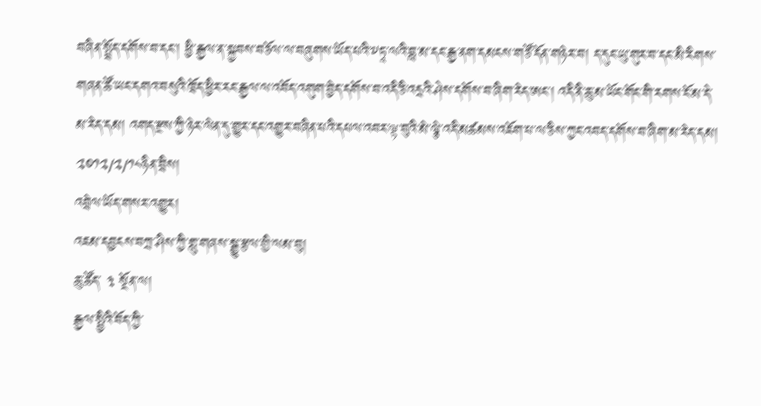བཞིན་སྤྲོད་དགོས་བ་དང་། ཕྱི་རྒྱལ་ན་སྐྱབས་བཅོལ་ལ་བཞུགས་ཡོད་པའི་༸ཏཱ་ལའི་བླ་མ་དང་རྒྱ་ནག་དམངས་གཙོ་དོན་གཉེར་བ། ད་དུང་ཡུ་གུར་བ་དང་མི་རིགས་གཞན་ཚོ་ཡང་དགའ་བསུའི་ཁྲོད་ཕྱིར་རང་རྒྱལ་ལ་འབོད་འགུག་བྱེད་དགོས་བ་འདི་ཅི་འདྲའི་ཤེས་དགོས་བ་ཞིག་རེད་ཨང་། འདི་ནི་ཆུ་མ་ཡོང་གོང་གི་རགས་ངོ་མ་དེ་མ་རེད་དམ། འགད་རྫས་ཀྱི་ཉེར་ལེན་དུ་གྱུར་དང་འགྱུར་བཞིན་པའི་དཔལ་འབར་ལྟ་བུའི་མེ་ལྕེ་འདི་མཚམས་འཇོག་པ་ལ་ཅིས་ཀྱང་འབད་དགོས་བ་ཞིག་མ་རེད་དམ།
༢༠༡༢/༢/༡༨ཉིན་བྲིས།
འབྲེལ་ཡོད་གསར་འགྱུར།
འཇམ་དབྱངས་བཀྲ་ཤིས་ཀྱི་གླུ་གཞས་སྒྱུ་རྩལ་གྱི་ལམ་བུ།
ཆུ་ཚོད་ ༣ སྔོན་ལ།
རྒྱལ་སྤྱིའི་བོད་ཀྱི་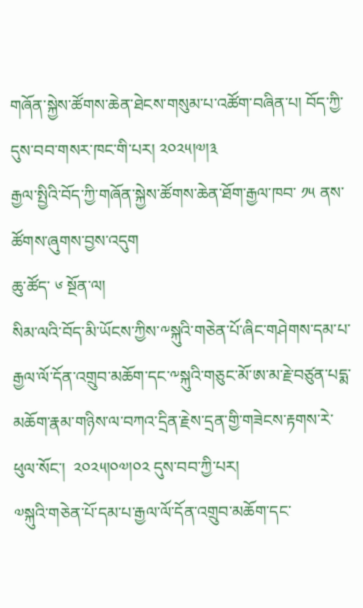གཞོན་སྐྱེས་ཚོགས་ཆེན་ཐེངས་གསུམ་པ་འཚོག་བཞིན་པ། བོད་ཀྱི་དུས་བབ་གསར་ཁང་གི་པར། ༢༠༢༥།༧།༣
རྒྱལ་སྤྱིའི་བོད་ཀྱི་གཞོན་སྐྱེས་ཚོགས་ཆེན་ཐོག་རྒྱལ་ཁབ་ ༡༥ ནས་ཚོགས་ཞུགས་བྱས་འདུག
ཆུ་ཚོད་ ༦ སྔོན་ལ།
སིམ་ལའི་བོད་མི་ཡོངས་ཀྱིས་༸སྐུའི་གཅེན་པོ་ཞིང་གཤེགས་དམ་པ་རྒྱལ་ལོ་དོན་འགྲུབ་མཆོག་དང་༸སྐུའི་གཅུང་མོ་ཨ་མ་རྗེ་བཙུན་པདྨ་མཆོག་རྣམ་གཉིས་ལ་བཀའ་དྲིན་རྗེས་དྲན་གྱི་གཟེངས་རྟགས་རེ་ཕུལ་སོང་།  ༢༠༢༥།༠༧།༠༢ དུས་བབ་ཀྱི་པར།
༧སྐུའི་གཅེན་པོ་དམ་པ་རྒྱལ་ལོ་དོན་འགྲུབ་མཆོག་དང་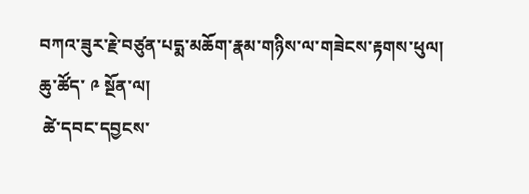བཀའ་ཟུར་རྗེ་བཙུན་པདྨ་མཆོག་རྣམ་གཉིས་ལ་གཟེངས་རྟགས་ཕུལ།
ཆུ་ཚོད་ ༩ སྔོན་ལ།
 ཚེ་དབང་དབྱངས་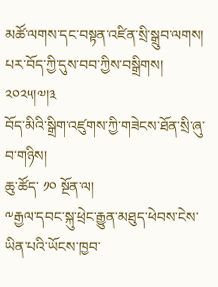མཚོ་ལགས་དང་བསྟན་འཛིན་སྲི་སྒྲུབ་ལགས། པར་བོད་ཀྱི་དུས་བབ་ཀྱིས་བསྒྲིགས། ༢༠༢༥།༧།༣
བོད་མིའི་སྒྲིག་འཛུགས་ཀྱི་གཟེངས་ཐོན་སྲི་ཞུ་བ་གཉིས།
ཆུ་ཚོད་ ༡༠ སྔོན་ལ།
༸རྒྱལ་དབང་སྐུ་ཕྲེང་རྒྱུན་མཐུད་ཕེབས་ངེས་ཡིན་པའི་ཡོངས་ཁྱབ་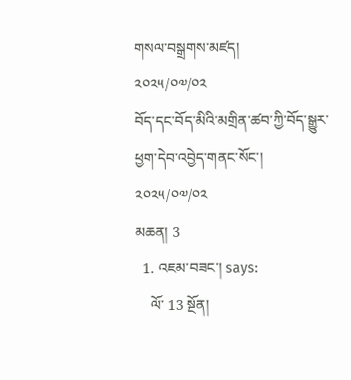གསལ་བསྒྲགས་མཛད།
༢༠༢༥/༠༧/༠༢
བོད་དང་བོད་མིའི་མགྲིན་ཚབ་ཀྱི་བོད་སྒྱུར་ཕྱག་དེབ་འབྱེད་གནང་སོང་།
༢༠༢༥/༠༧/༠༢
མཆན། 3
  1. འཇམ་བཟང་། says:
    ལོ་ 13 སྔོན།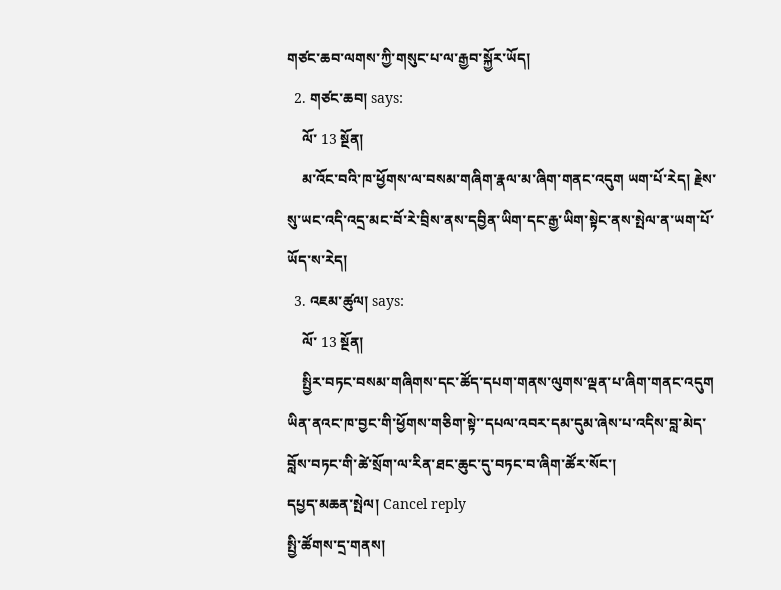གཙང་ཆབ་ལགས་ཀྱི་གསུང་པ་ལ་རྒྱབ་སྐྱོར་ཡོད།
  2. གཙང་ཆབ། says:
    ལོ་ 13 སྔོན།
    མ་འོང་བའི་ཁ་ཕྱོགས་ལ་བསམ་གཞིག་རྣལ་མ་ཞིག་གནང་འདུག ཡག་པོ་རེད། རྗེས་སུ་ཡང་འདི་འདྲ་མང་བོ་རེ་བྲིས་ནས་དབྱིན་ཡིག་དང་རྒྱ་ཡིག་སྟེང་ནས་སྤེལ་ན་ཡག་པོ་ཡོད་ས་རེད།
  3. འཇམ་ཚུལ། says:
    ལོ་ 13 སྔོན།
    སྤྱིར་བཏང་བསམ་གཞིགས་དང་ཚོད་དཔག་གནས་ལུགས་ལྡན་པ་ཞིག་གནང་འདུག ཡིན་ནའང་ཁ་བྱང་གི་ཕྱོགས་གཅིག་སྟེ་་དཔལ་འབར་དམ་དུམ་ཞེས་པ་འདིས་བླ་མེད་བློས་བཏང་གི་ཚེ་སྲོག་ལ་རིན་ཐང་ཆུང་དུ་བཏང་བ་ཞིག་ཚོར་སོང་།
དཔྱད་མཆན་སྤེལ། Cancel reply
སྤྱི་ཚོགས་དྲ་གནས།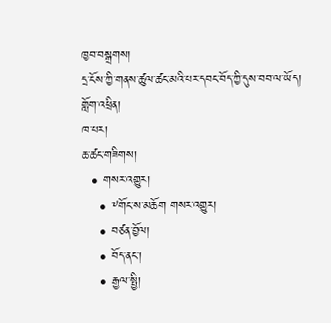ཁྱབ་བསྒྲགས།
དྲ་ངོས་ཀྱི་གནས་ཚུལ་ཚང་མའི་པར་དབང་བོད་ཀྱི་དུས་བབ་ལ་ཡོད།
གློག་འཕྲིན།
ཁ་པར།
ཆ་ཚང་གཟིགས།
  • གསར་འགྱུར།
    • ༸གོང་ས་མཆོག གསར་འགྱུར།
    • བཙན་བྱོལ།
    • བོད་ནང་།
    • རྒྱལ་སྤྱི།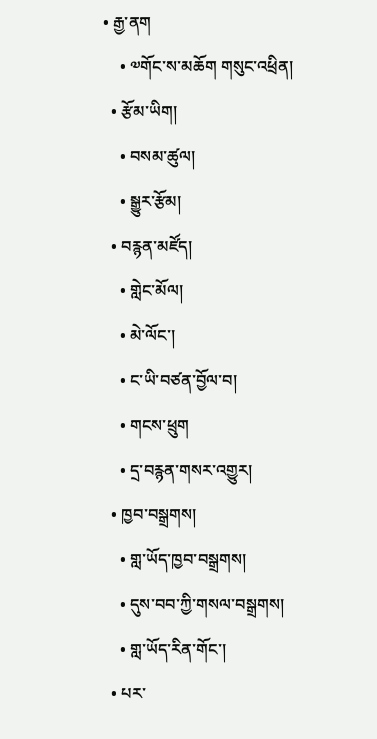• རྒྱ་ནག
    • ༧གོང་ས་མཆོག གསུང་འཕྲིན།
  • རྩོམ་ཡིག།
    • བསམ་ཚུལ།
    • སྒྱུར་རྩོམ།
  • བརྙན་མཛོད།
    • གླེང་མོལ།
    • མེ་ལོང་།
    • ང་ཡི་བཙན་བྱོལ་བ།
    • གངས་ཕྲུག
    • དྲ་བརྙན་གསར་འགྱུར།
  • ཁྱབ་བསྒྲགས།
    • གླ་ཡོད་ཁྱབ་བསྒྲགས།
    • དུས་བབ་ཀྱི་གསལ་བསྒྲགས།
    • གླ་ཡོད་རིན་གོང་།
  • པར་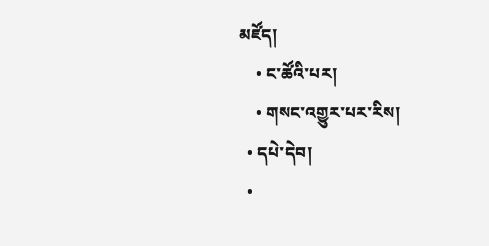མཛོད།
    • ང་ཚོའི་པར།
    • གསང་འགྱུར་པར་རིས།
  • དཔེ་དེབ།
  •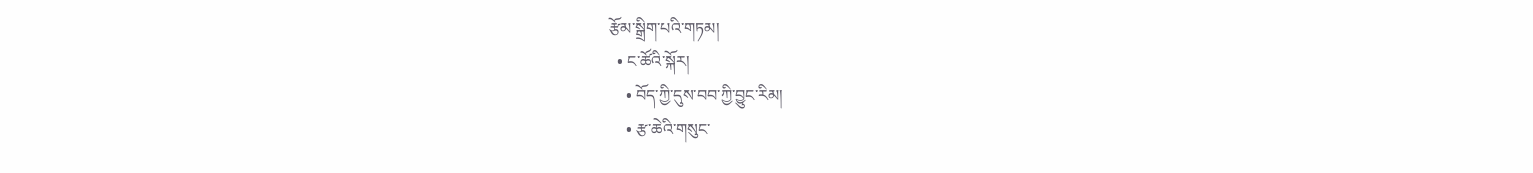རྩོམ་སྒྲིག་པའི་གཏམ།
  • ང་ཚོའི་སྐོར།
    • བོད་ཀྱི་དུས་བབ་ཀྱི་བྱུང་རིམ།
    • རྩ་ཆེའི་གསུང་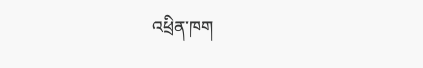འཕྲིན་ཁག